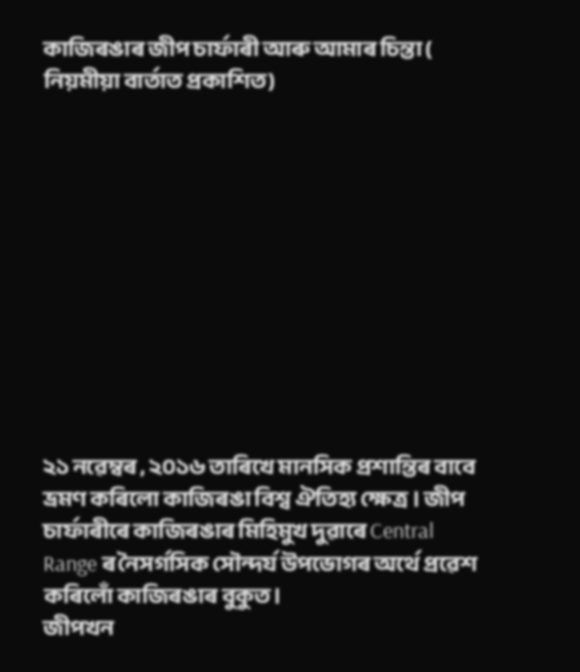কাজিৰঙাৰ জীপ চাৰ্ফাৰী আৰু আমাৰ চিন্তা ( নিয়মীয়া বাৰ্তাত প্ৰকাশিত)











২১ নৱেম্বৰ , ২০১৬ তাৰিখে মানসিক প্ৰশান্তিৰ বাবে ভ্ৰমণ কৰিলো কাজিৰঙা বিশ্ব ঐতিহ্য ক্ষেত্ৰ । জীপ চাৰ্ফাৰীৰে কাজিৰঙাৰ মিহিমুখ দুৱাৰে Central Range ৰ নৈসৰ্গসিক সৌন্দৰ্য উপভোগৰ অৰ্থে প্ৰৱেশ কৰিলোঁ কাজিৰঙাৰ বুকুত।
জীপখন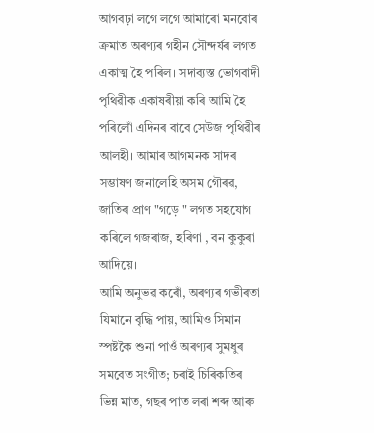আগবঢ়া লগে লগে আমাৰো মনবোৰ ক্ৰমাত অৰণ্যৰ গহীন সৌন্দৰ্যৰ লগত একাত্ম হৈ পৰিল। সদাব্যস্ত ভোগবাদী পৃথিৱীক একাষৰীয়া কৰি আমি হৈ পৰিলোঁ এদিনৰ বাবে সেউজ পৃথিৱীৰ আলহী। আমাৰ আগমনক সাদৰ সম্ভাষণ জনালেহি অসম গৌৰৱ, জাতিৰ প্ৰাণ "গড়ে " লগত সহযোগ কৰিলে গজৰাজ, হৰিণা , বন কুকুৰা আদিয়ে।
আমি অনুভৱ কৰোঁ, অৰণ্যৰ গভীৰতা যিমানে বৃদ্ধি পায়, আমিও সিমান স্পষ্টকৈ শুনা পাওঁ অৰণ্যৰ সুমধুৰ সমবেত সংগীত; চৰাই চিৰিকতিৰ ভিন্ন মাত, গছৰ পাত লৰা শব্দ আৰু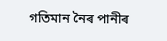গতিমান নৈৰ পানীৰ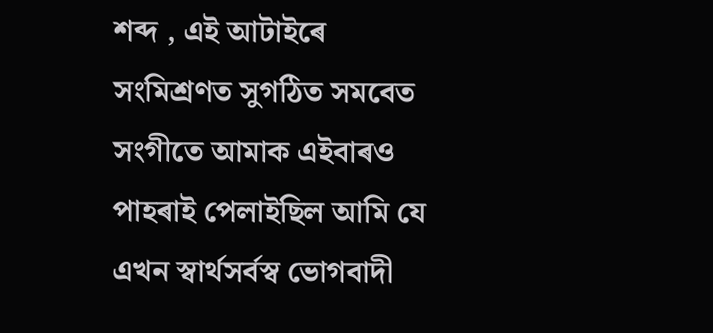শব্দ , এই আটাইৰে সংমিশ্ৰণত সুগঠিত সমবেত সংগীতে আমাক এইবাৰও পাহৰাই পেলাইছিল আমি যে এখন স্বাৰ্থসৰ্বস্ব ভোগবাদী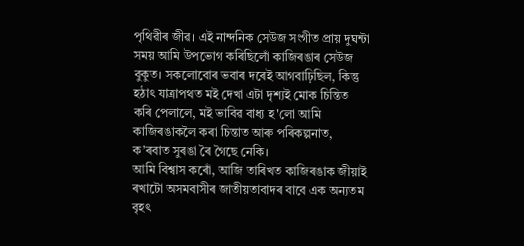পৃথিৱীৰ জীৱ। এই নান্দনিক সেউজ সংগীত প্ৰায় দুঘন্টা সময় আমি উপভোগ কৰিছিলোঁ কাজিৰঙাৰ সেউজ বুকুত। সকলোবোৰ ভবাৰ দৰেই আগবাঢ়িছিল, কিন্তু হঠাৎ যাত্ৰাপথত মই দেখা এটা দৃশ্যই মোক চিন্তিত কৰি পেলালে, মই ভাবিৱ বাধ্য হ'লো আমি কাজিৰঙাকলৈ কৰা চিন্তাত আৰু পৰিকল্পনাত, ক’ৰবাত সুৰঙা ৰৈ গৈছে নেকি।
আমি বিশ্বাস কৰোঁ, আজি তাৰিখত কাজিৰঙাক জীয়াই ৰখাটো অসমবাসীৰ জাতীয়তাবাদৰ বাবে এক অন্যতম বৃহৎ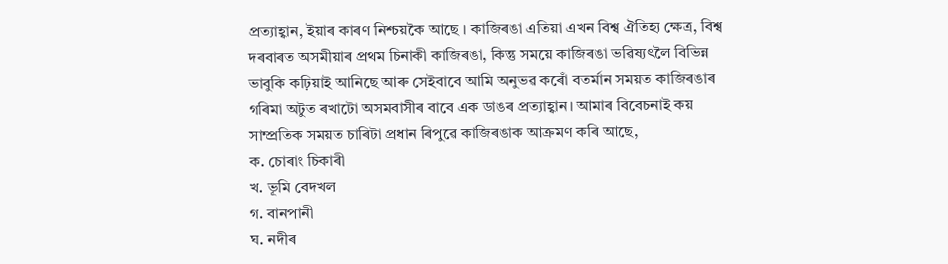প্ৰত্যাহ্বান, ইয়াৰ কাৰণ নিশ্চয়কৈ আছে । কাজিৰঙা এতিয়া এখন বিশ্ব ঐতিহ্য ক্ষেত্ৰ, বিশ্ব দৰবাৰত অসমীয়াৰ প্ৰথম চিনাকী কাজিৰঙা, কিন্তু সময়ে কাজিৰঙা ভৱিষ্যৎলৈ বিভিন্ন ভাবুকি কঢ়িয়াই আনিছে আৰু সেইবাবে আমি অনুভৱ কৰোঁ বতৰ্মান সময়ত কাজিৰঙাৰ গৰিমা অটুত ৰখাটো অসমবাসীৰ বাবে এক ডাঙৰ প্ৰত্যাহ্বান। আমাৰ বিবেচনাই কয় সাম্প্ৰতিক সময়ত চাৰিটা প্ৰধান ৰিপুৱে কাজিৰঙাক আক্ৰমণ কৰি আছে,
ক. চোৰাং চিকাৰী
খ. ভূমি বেদখল
গ. বানপানী
ঘ. নদীৰ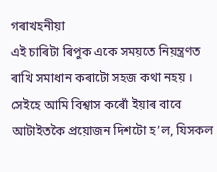গৰাখহনীয়া
এই চাৰিটা ৰিপুক একে সময়তে নিয়ন্ত্ৰণত ৰাখি সমাধান কৰাটো সহজ কথা নহয় । সেইহে আমি বিশ্বাস কৰোঁ ইয়াৰ বাবে আটাইতকৈ প্ৰয়োজন দিশটো হ’ল, যিসকল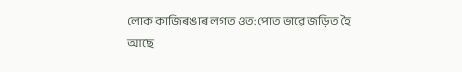লোক কাজিৰঙাৰ লগত ওত:পোত ভাৱে জড়িত হৈ আছে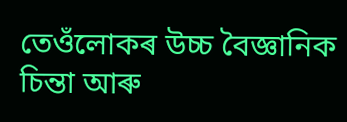তেওঁলোকৰ উচ্চ বৈজ্ঞানিক চিন্তা আৰু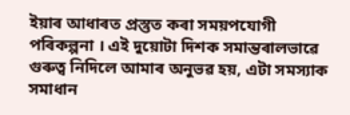ইয়াৰ আধাৰত প্ৰস্তুত কৰা সময়পযোগী পৰিকল্পনা । এই দুয়োটা দিশক সমান্তৰালভাৱে গুৰুত্ব নিদিলে আমাৰ অনুভৱ হয়, এটা সমস্যাক সমাধান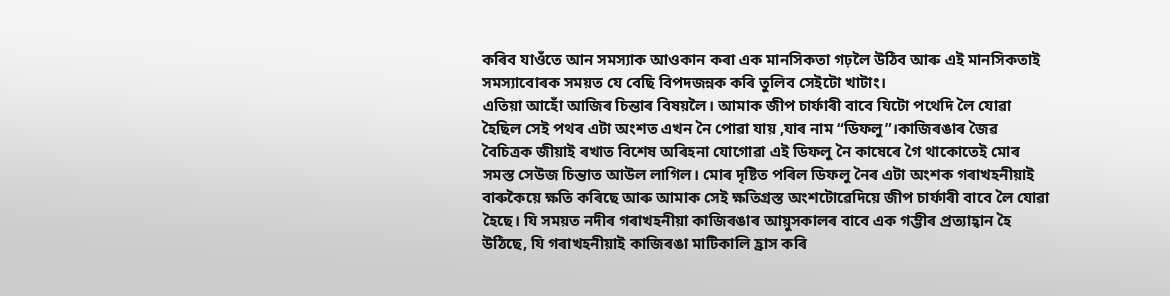কৰিব যাওঁতে আন সমস্যাক আওকান কৰা এক মানসিকতা গঢ়লৈ উঠিব আৰু এই মানসিকতাই সমস্যাবোৰক সময়ত যে বেছি বিপদজন্নক কৰি তুলিব সেইটো খাটাং।
এতিয়া আহোঁ আজিৰ চিন্তাৰ বিষয়লৈ। আমাক জীপ চাৰ্ফাৰী বাবে যিটো পথেদি লৈ যোৱা হৈছিল সেই পথৰ এটা অংশত এখন নৈ পোৱা যায় ,যাৰ নাম “ডিফলু”।কাজিৰঙাৰ জৈৱ বৈচিত্ৰক জীয়াই ৰখাত বিশেষ অৰিহনা যোগোৱা এই ডিফলু নৈ কাষেৰে গৈ থাকোতেই মোৰ সমস্ত সেউজ চিন্তাত আউল লাগিল। মোৰ দৃষ্টিত পৰিল ডিফলু নৈৰ এটা অংশক গৰাখহনীয়াই বাৰুকৈয়ে ক্ষতি কৰিছে আৰু আমাক সেই ক্ষতিগ্ৰস্ত অংশটোৱেদিয়ে জীপ চাৰ্ফাৰী বাবে লৈ যোৱা হৈছে। যি সময়ত নদীৰ গৰাখহনীয়া কাজিৰঙাৰ আয়ুসকালৰ বাবে এক গম্ভীৰ প্ৰত্যাহ্বান হৈ উঠিছে, যি গৰাখহনীয়াই কাজিৰঙা মাটিকালি হ্ৰাস কৰি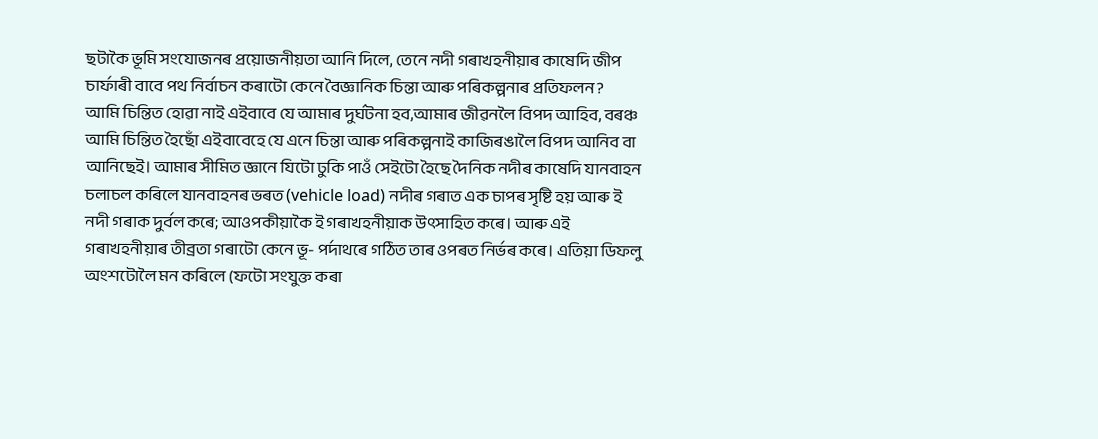ছটাকৈ ভূমি সংযোজনৰ প্ৰয়োজনীয়তা আনি দিলে, তেনে নদী গৰাখহনীয়াৰ কাষেদি জীপ চাৰ্ফাৰী বাবে পথ নিৰ্বাচন কৰাটো কেনে বৈজ্ঞানিক চিন্তা আৰু পৰিকল্পনাৰ প্ৰতিফলন?
আমি চিন্তিত হোৱা নাই এইবাবে যে আমাৰ দুৰ্ঘটনা হব,আমাৰ জীৱনলৈ বিপদ আহিব, বৰঞ্চ আমি চিন্তিত হৈছোঁ এইবাবেহে যে এনে চিন্তা আৰু পৰিকল্পনাই কাজিৰঙালৈ বিপদ আনিব বা আনিছেই। আমাৰ সীমিত জ্ঞানে যিটো ঢুকি পাওঁ সেইটো হৈছে দৈনিক নদীৰ কাষেদি যানবাহন চলাচল কৰিলে যানবাহনৰ ভৰত (vehicle load) নদীৰ গৰাত এক চাপৰ সৃষ্টি হয় আৰু ই নদী গৰাক দুৰ্বল কৰে; আওপকীয়াকৈ ই গৰাখহনীয়াক উৎসাহিত কৰে। আৰু এই গৰাখহনীয়াৰ তীব্ৰতা গৰাটো কেনে ভূ- পৰ্দাথৰে গঠিত তাৰ ওপৰত নিৰ্ভৰ কৰে। এতিয়া ডিফলু অংশটোলৈ মন কৰিলে (ফটো সংযুক্ত কৰা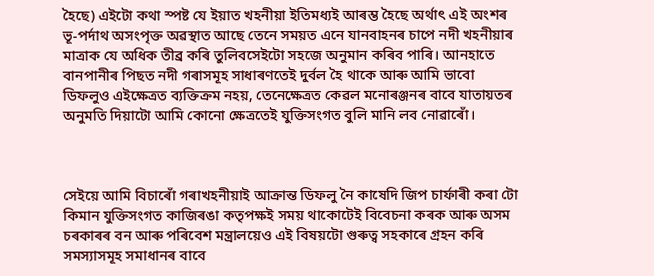হৈছে) এইটো কথা স্পষ্ট যে ইয়াত খহনীয়া ইতিমধ্যই আৰম্ভ হৈছে অৰ্থাৎ এই অংশৰ ভূ-পৰ্দাথ অসংপৃক্ত অৱস্থাত আছে তেনে সময়ত এনে যানবাহনৰ চাপে নদী খহনীয়াৰ মাত্ৰাক যে অধিক তীব্ৰ কৰি তুলিবসেইটো সহজে অনুমান কৰিব পাৰি। আনহাতে বানপানীৰ পিছত নদী গৰাসমূহ সাধাৰণতেই দুৰ্বল হৈ থাকে আৰু আমি ভাবো ডিফলুও এইক্ষেত্ৰত ব্যক্তিক্ৰম নহয়, তেনেক্ষেত্ৰত কেৱল মনোৰঞ্জনৰ বাবে যাতায়তৰ অনুমতি দিয়াটো আমি কোনো ক্ষেত্ৰতেই যুক্তিসংগত বুলি মানি লব নোৱাৰোঁ।



সেইয়ে আমি বিচাৰোঁ গৰাখহনীয়াই আক্ৰান্ত ডিফলু নৈ কাষেদি জিপ চাৰ্ফাৰী কৰা টো কিমান যুক্তিসংগত কাজিৰঙা কতৃপক্ষই সময় থাকোটেই বিবেচনা কৰক আৰু অসম চৰকাৰৰ বন আৰু পৰিবেশ মন্ত্ৰালয়েও এই বিষয়টো গুৰুত্ব সহকাৰে গ্ৰহন কৰি সমস্যাসমূহ সমাধানৰ বাবে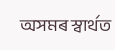অসমৰ স্বাৰ্থত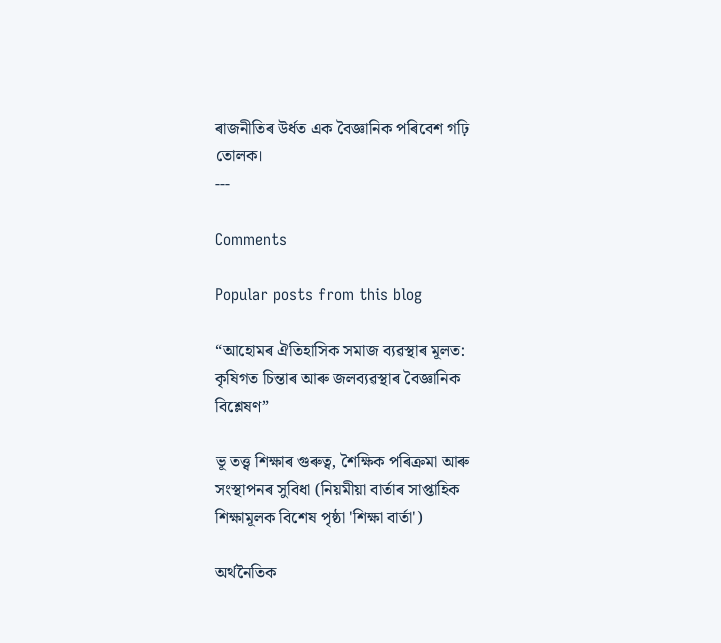ৰাজনীতিৰ উৰ্ধত এক বৈজ্ঞানিক পৰিবেশ গঢ়ি তোলক।
---

Comments

Popular posts from this blog

“আহোমৰ ঐতিহাসিক সমাজ ব্যৱস্থাৰ মূলত: কৃষিগত চিন্তাৰ আৰু জলব্যৱস্থাৰ বৈজ্ঞানিক বিশ্লেষণ”

ভূ তত্ত্ব শিক্ষাৰ গুৰুত্ব, শৈক্ষিক পৰিক্ৰমা আৰু সংস্থাপনৰ সুবিধা (নিয়মীয়া বাৰ্তাৰ সাপ্তাহিক শিক্ষামূলক বিশেষ পৃষ্ঠা 'শিক্ষা বাৰ্তা')

অৰ্থনৈতিক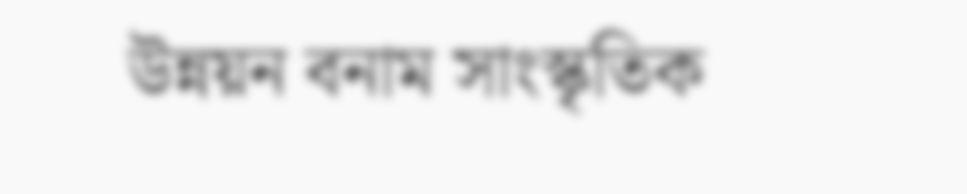উন্নয়ন বনাম সাংস্কৃতিক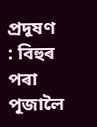প্ৰদূষণ : বিহুৰ পৰা পূজালৈ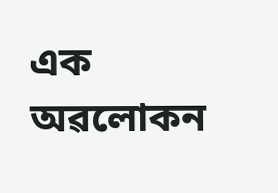এক অৱলোকন